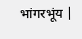भांगरभूंय |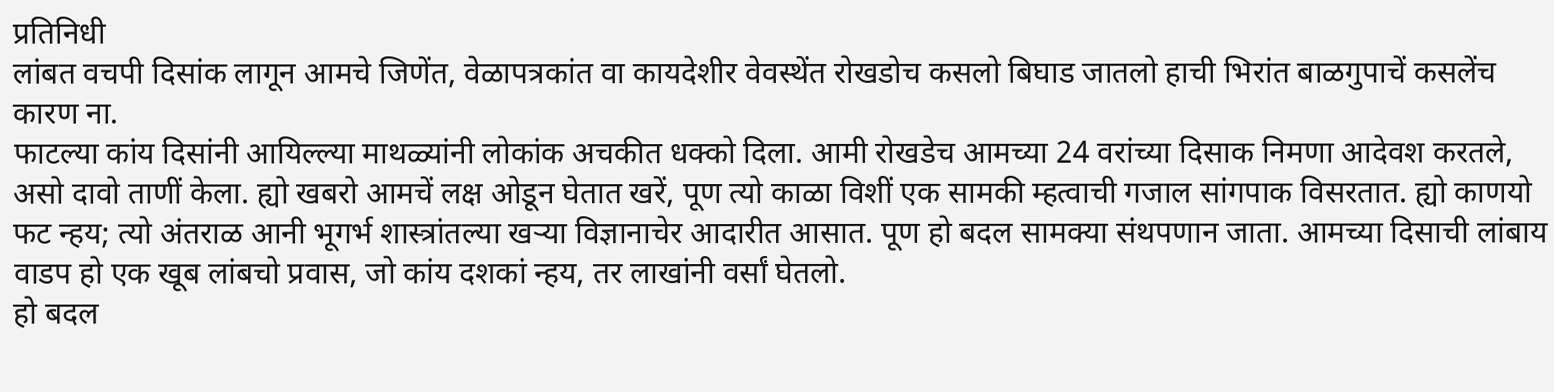प्रतिनिधी
लांबत वचपी दिसांक लागून आमचे जिणेंत, वेळापत्रकांत वा कायदेशीर वेवस्थेंत रोखडोच कसलो बिघाड जातलो हाची भिरांत बाळगुपाचें कसलेंच कारण ना.
फाटल्या कांय दिसांनी आयिल्ल्या माथळ्यांनी लोकांक अचकीत धक्को दिला. आमी रोखडेच आमच्या 24 वरांच्या दिसाक निमणा आदेवश करतले, असो दावो ताणीं केला. ह्यो खबरो आमचें लक्ष ओडून घेतात खरें, पूण त्यो काळा विशीं एक सामकी म्हत्वाची गजाल सांगपाक विसरतात. ह्यो काणयो फट न्हय; त्यो अंतराळ आनी भूगर्भ शास्त्रांतल्या खऱ्या विज्ञानाचेर आदारीत आसात. पूण हो बदल सामक्या संथपणान जाता. आमच्या दिसाची लांबाय वाडप हो एक खूब लांबचो प्रवास, जो कांय दशकां न्हय, तर लाखांनी वर्सां घेतलो.
हो बदल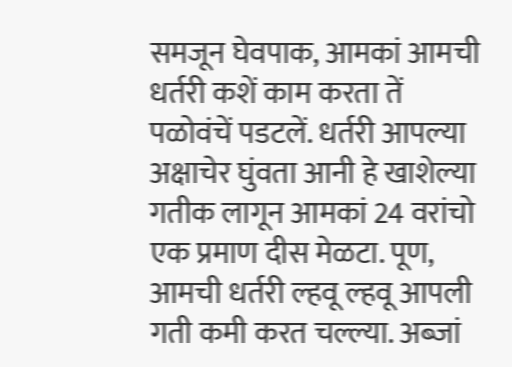समजून घेवपाक, आमकां आमची धर्तरी कशें काम करता तें पळोवंचें पडटलें. धर्तरी आपल्या अक्षाचेर घुंवता आनी हे खाशेल्या गतीक लागून आमकां 24 वरांचो एक प्रमाण दीस मेळटा. पूण, आमची धर्तरी ल्हवू ल्हवू आपली गती कमी करत चल्ल्या. अब्जां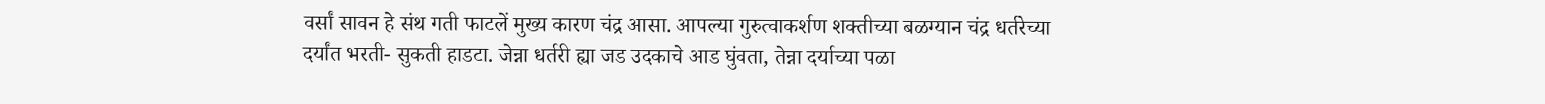वर्सां सावन हे संथ गती फाटलें मुख्य कारण चंद्र आसा. आपल्या गुरुत्वाकर्शण शक्तीच्या बळग्यान चंद्र धर्तरेच्या दर्यांत भरती- सुकती हाडटा. जेन्ना धर्तरी ह्या जड उदकाचे आड घुंवता, तेन्ना दर्याच्या पळा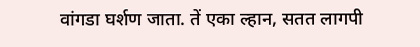वांगडा घर्शण जाता. तें एका ल्हान, सतत लागपी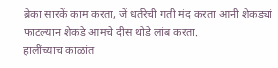ब्रेका सारकें काम करता, जें धर्तरेची गती मंद करता आनी शेकड्यां फाटल्यान शेकडे आमचे दीस थोडे लांब करता.
हालींच्याच काळांत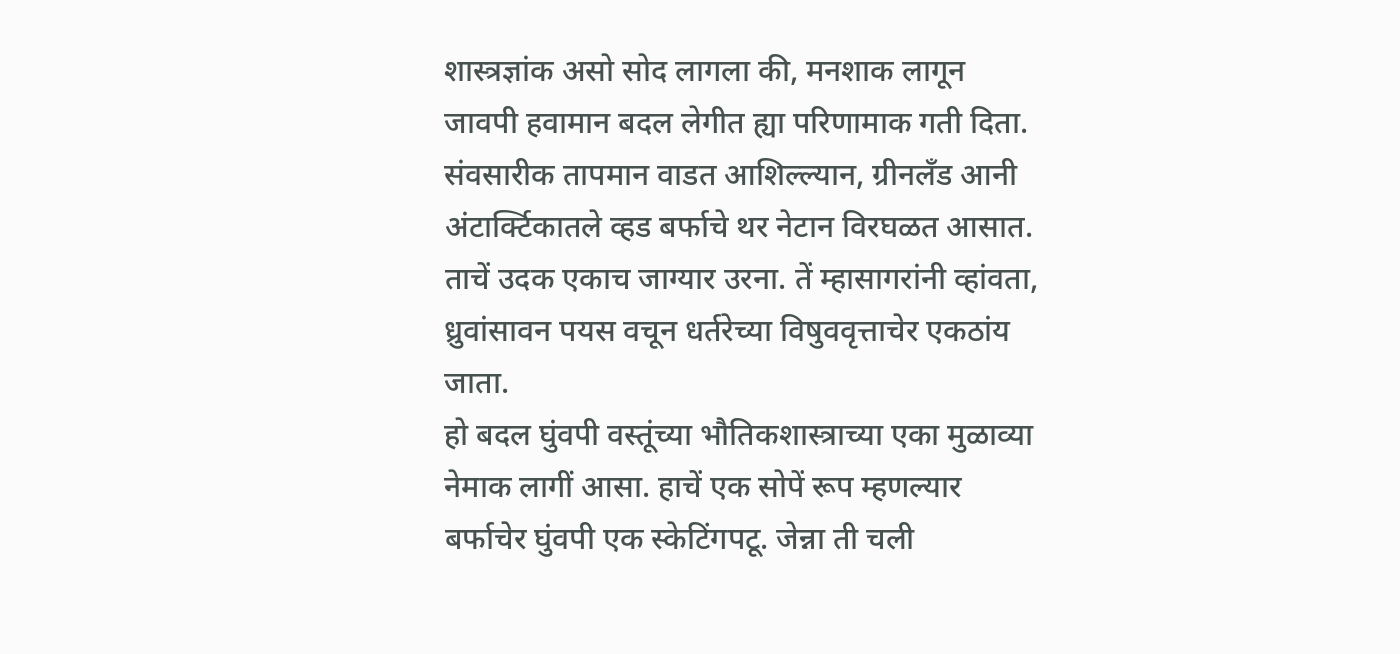शास्त्रज्ञांक असो सोद लागला की, मनशाक लागून जावपी हवामान बदल लेगीत ह्या परिणामाक गती दिता. संवसारीक तापमान वाडत आशिल्ल्यान, ग्रीनलँड आनी अंटार्क्टिकातले व्हड बर्फाचे थर नेटान विरघळत आसात. ताचें उदक एकाच जाग्यार उरना. तें म्हासागरांनी व्हांवता, ध्रुवांसावन पयस वचून धर्तरेच्या विषुववृत्ताचेर एकठांय जाता.
हो बदल घुंवपी वस्तूंच्या भौतिकशास्त्राच्या एका मुळाव्या नेमाक लागीं आसा. हाचें एक सोपें रूप म्हणल्यार बर्फाचेर घुंवपी एक स्केटिंगपटू. जेन्ना ती चली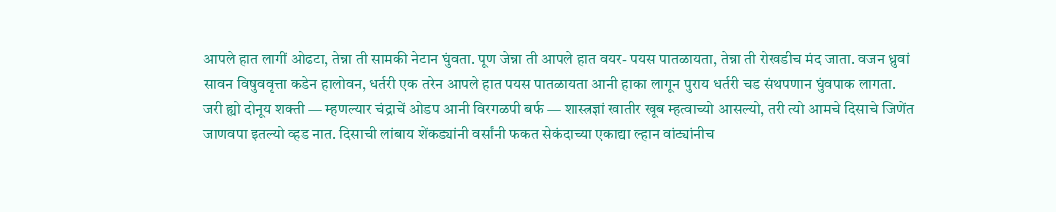आपले हात लागीं ओढटा, तेन्ना ती सामकी नेटान घुंवता. पूण जेन्ना ती आपले हात वयर- पयस पातळायता, तेन्ना ती रोखडीच मंद जाता. वजन ध्रुवां सावन विषुववृत्ता कडेन हालोवन, धर्तरी एक तरेन आपले हात पयस पातळायता आनी हाका लागून पुराय धर्तरी चड संथपणान घुंवपाक लागता.
जरी ह्यो दोनूय शक्ती — म्हणल्यार चंद्राचें ओडप आनी विरगळपी बर्फ — शास्त्रज्ञां खातीर खूब म्हत्वाच्यो आसल्यो, तरी त्यो आमचे दिसाचे जिणेंत जाणवपा इतल्यो व्हड नात. दिसाची लांबाय शेंकड्यांनी वर्सांनी फकत सेकंदाच्या एकाद्या ल्हान वांट्यांनीच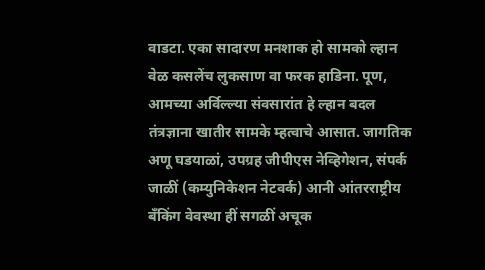वाडटा. एका सादारण मनशाक हो सामको ल्हान वेळ कसलेंच लुकसाण वा फरक हाडिना. पूण, आमच्या अर्विल्ल्या संवसारांत हे ल्हान बदल तंत्रज्ञाना खातीर सामके म्हत्वाचे आसात. जागतिक अणू घडयाळां, उपग्रह जीपीएस नेव्हिगेशन, संपर्क जाळीं (कम्युनिकेशन नेटवर्क) आनी आंतरराष्ट्रीय बँकिंग वेवस्था हीं सगळीं अचूक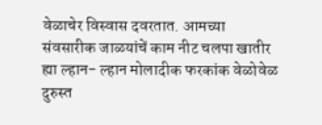वेळाचेर विस्वास दवरतात. आमच्या संवसारीक जाळयांचें काम नीट चलपा खातीर ह्या ल्हान- ल्हान मोलादीक फरकांक वेळोवेळ दुरुस्त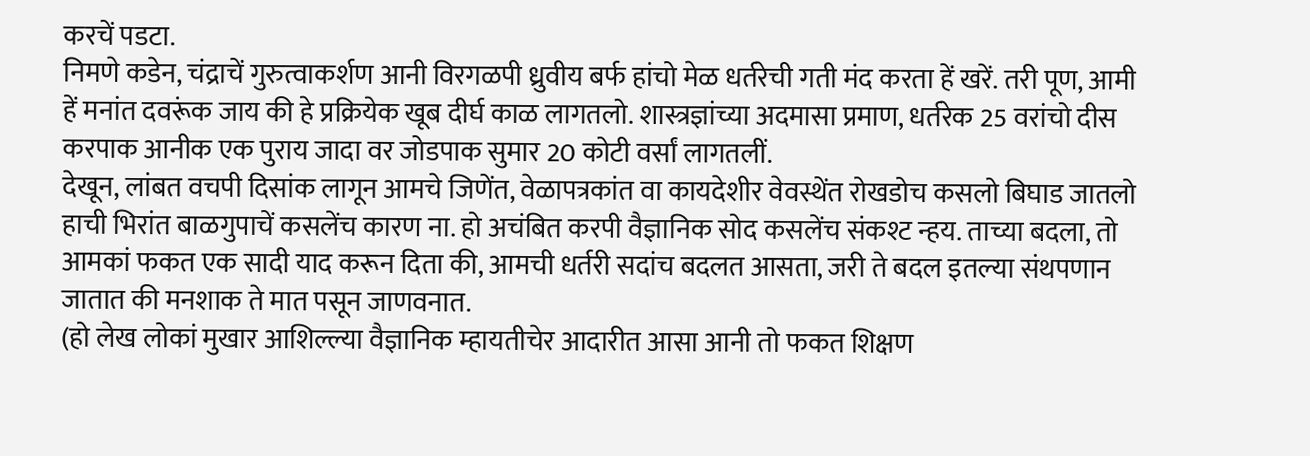करचें पडटा.
निमणे कडेन, चंद्राचें गुरुत्वाकर्शण आनी विरगळपी ध्रुवीय बर्फ हांचो मेळ धर्तरेची गती मंद करता हें खरें. तरी पूण, आमी हें मनांत दवरूंक जाय की हे प्रक्रियेक खूब दीर्घ काळ लागतलो. शास्त्रज्ञांच्या अदमासा प्रमाण, धर्तरेक 25 वरांचो दीस करपाक आनीक एक पुराय जादा वर जोडपाक सुमार 20 कोटी वर्सां लागतलीं.
देखून, लांबत वचपी दिसांक लागून आमचे जिणेंत, वेळापत्रकांत वा कायदेशीर वेवस्थेंत रोखडोच कसलो बिघाड जातलो हाची भिरांत बाळगुपाचें कसलेंच कारण ना. हो अचंबित करपी वैज्ञानिक सोद कसलेंच संकश्ट न्हय. ताच्या बदला, तो आमकां फकत एक सादी याद करून दिता की, आमची धर्तरी सदांच बदलत आसता, जरी ते बदल इतल्या संथपणान जातात की मनशाक ते मात पसून जाणवनात.
(हो लेख लोकां मुखार आशिल्ल्या वैज्ञानिक म्हायतीचेर आदारीत आसा आनी तो फकत शिक्षण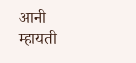आनी म्हायती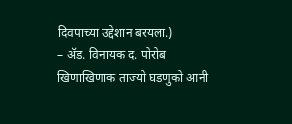दिवपाच्या उद्देशान बरयला.)
– ॲड. विनायक द. पोरोब
खिणाखिणाक ताज्यो घडणुको आनी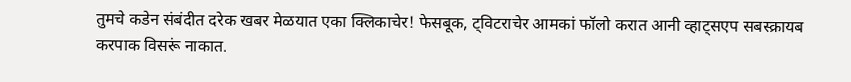तुमचे कडेन संबंदीत दरेक खबर मेळयात एका क्लिकाचेर! फेसबूक, ट्विटराचेर आमकां फॉलो करात आनी व्हाट्सएप सबस्क्रायब करपाक विसरूं नाकात.